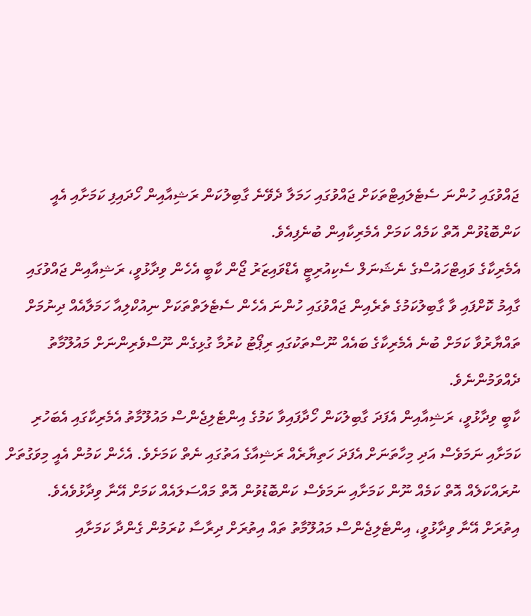ޖައްވުގައި ހުންނަ ސެޓެލައިޓްތަކަށް ޖައްވުގައި ހަމަލާ ދެވޭނެ ގާބިލުކަން ރަޝިއާއިން ހޯދައިފި ކަމަށާއި އެއީ ކަންބޮޑުވުން އޮތް ކަމެއް ކަމަށް އެމެރިކާއިން ބުނެފިއެވެ.
އެމެރިކާގެ ވައިޓްހައުސްގެ ނެޝަނަލް ސެކިއުރިޓީ އެޑްވައިޒަރު ޖޯން ކާބީ އެހެން ވިދާޅުވީ، ރަޝިއާއިން ޖައްވުގައި ގާއިމު ކޮށްފައި ވާ ގާބިލުކަމުގެ ތެރެއިން ޖައްވުގައި ހުންނަ އެހެން ސެޓެލަތްތަކަށް ނިއުކްލިއާ ހަމަލާއެއް ދިނުމަށް ތައްޔާރުވާ ކަމަށް ބުނެ އެމެރިކާގެ ބައެއް ނޫސްތަކުގައި ރިޕޯޓު ކުރުމާ ގުޅިގެން ނޫސްވެރިންނަށް މައުލޫމާތު ދެއްވަމުންނެވެ.
ކާބީ ވިދާޅުވީ، ރަޝިއާއިން އެފަދަ ގާބިލުކަން ހޯދާފައިވާ ކަމުގެ އިންޓެލިޖެންސް މައުލޫމާތު އެމެރިކާގައި އެބަހުރި ކަމަށާއި ނަމަވެސް އަދި މިހާތަނަށް އެފަދަ ހަތިޔާރެއް ރަޝިއާގެ އަތުގައި ނެތް ކަމަށެވެ. އެހެން ކަމުން އެއީ މިވަގުތަށް ނުރައްކަލެއް އޮތް ކަމެއް ނޫން ކަމަށާއި ނަމަވެސް ކަންބޮޑުވުން އޮތް މައްސަލައެއް ކަމަށް އޭނާ ވިދާޅުވެއެވެ.
އިތުރަށް އޭނާ ވިދާޅުވީ، އިންޓެލިޖެންސް މައުލޫމާތު ތައް އިތުރަށް ދިރާސާ ކުރަމުން ގެންދާ ކަމަށާއި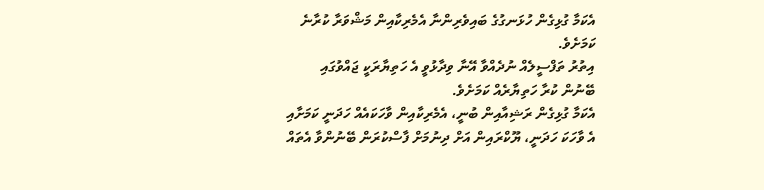އެކަމާ ގުޅިގެން ހުޅަނގުގެ ބައިވެރިންނާ އެމެރިކާއިން މަޝްވަރާ ކުރާނެ ކަމަށެވެ.
އިތުރު ތަފްސީލެއް ނުދެއްވާ އޭނާ ވިދާޅުވީ އެ ހަތިޔާރަކީ ޖައްވުގައި ބޭނުން ކުރާ ހަތިޔާރެއް ކަމަށެވެ.
އެކަމާ ގުޅިގެން ރަޝިއާއިން ބުނީ، އެމެރިކާއިން ވާހަކައެއް ހަދަނީ ކަމަށާއި އެ ވާހަކަ ހަދަނީ، ޔޫކްރައިން އަށް ދިނުމަށް ފާސްކުރަން ބޭނުންވާ އެތައް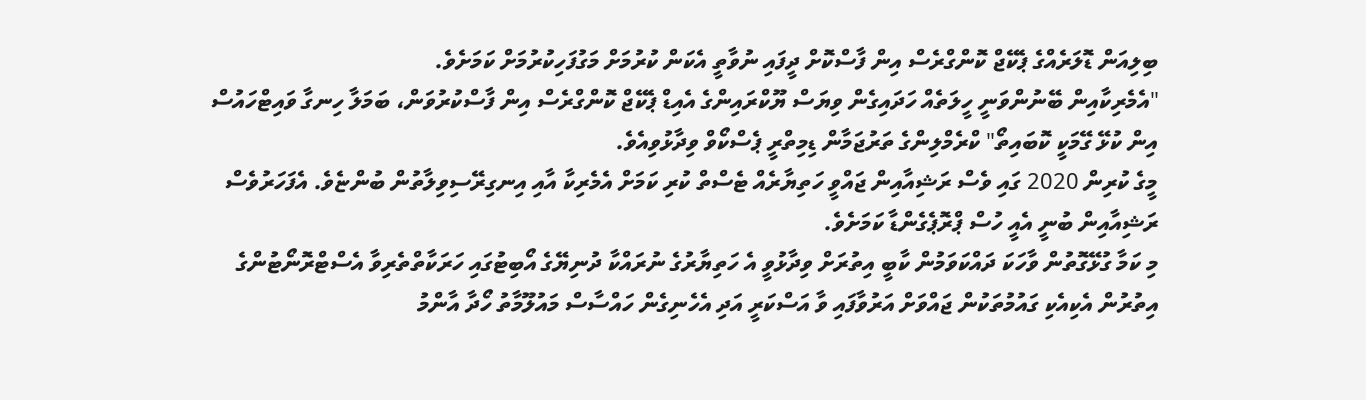ބިލިއަން ޑޮލަރެއްގެ ޕެކޭޖް ކޮންގްރެސް އިން ފާސްކޮށް ދީފައި ނުވާތީ އެކަން ކުރުމަށް މަގުފަހިކުރުމަށް ކަމަށެވެ.
"އެމެރިކާއިން ބޭނުންވަނީ ހީލަތެއް ހަދައިގެން ވިޔަސް ޔޫކްރައިންގެ އެއިޑް ޕެކޭޖް ކޮންގްރެސް އިން ފާސްކުރުވަން، ބަމަލާ ހިނގާ ވައިޓްހައުސް އިން ކުޅޭ ގޭމަކީ ކޮބައިތޯ" ކްރެމްލިންގެ ތަރުޖަމާން ޑިމިތްރީ ޕެސްކޯވް ވިދާޅުވިއެވެ.
މީގެ ކުރިން 2020 ގައި ވެސް ރަޝިއާއިން ޖައްވީ ހަތިޔާރެއް ޓެސްތް ކުރި ކަމަށް އެމެރިކާ އާއި އިނގިރޭސިވިލާތުން ބުންޏެވެ. އެފަހަރުވެސް ރަޝިއާއިން ބުނީ އެއީ ހުސް ޕްރޮޕެގެންޑާ ކަމަށެވެ.
މި ކަމާ ގުޅޭގޮތުން ވާހަކަ ދައްކަވަމުން ކާބީ އިތުރަށް ވިދާޅުވީ އެ ހަތިޔާރުގެ ނުރައްކާ ދުނިޔޭގެ އޯބިޓުގައި ހަރަކާތްތެރިވާ އެސްޓްރޮނޯޓުންގެ އިތުރުން އެކިއެކި ގައުމުތަކުން ޖައްވަށް އަރުވާފައި ވާ އަސްކަރީ އަދި އެހެނިގެން ހައްސާސް މައުލޫމާތު ހޯދާ އާންމު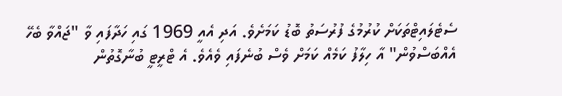ސެޓެލައިޓްތަކަށް ކުރުމުގެ ފުރުސަތު ބޮޑު ކަމަށެވެ. އަދި އެއީ 1969 ގައި ހަދާފައި ވާ "ޖައްވާ ބެހޭ އެއްބަސްވުން" އާ ހިލާފު ކަމެއް ކަމަށް ވެސް ބުނެފައި ވެއެވެ. އެ ޓްރީޓީ ބުނާގޮތުން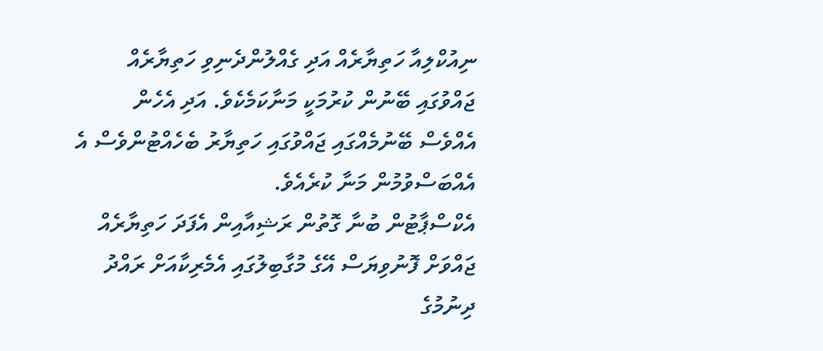ނިއުކްލިއާ ހަތިޔާރެއް އަދި ގެއްލުންދެނިވި ހަތިޔާރެއް ޖައްވުގައި ބޭނުން ކުރުމަކީ މަނާކަމެކެވެ. އަދި އެހެން އެއްވެސް ބޭނުމެއްގައި ޖައްވުގައި ހަތިޔާރު ބެހެއްޓުންވެސް އެ އެއްބަސްވުމުން މަނާ ކުރެއެވެ.
އެކްސްޕާޓުން ބުނާ ގޮތުން ރަޝިއާއިން އެފަދަ ހަތިޔާރެއް ޖައްވަށް ފޮނުވިޔަސް އޭގެ މުގާބިލުގައި އެމެރިކާއަށް ރައްދު ދިނުމުގެ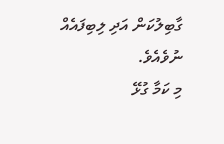ގާބިލުކަން އަދި ލިބިފައެއް ނުވެއެވެ.
މި ކަމާ ގުޅޭ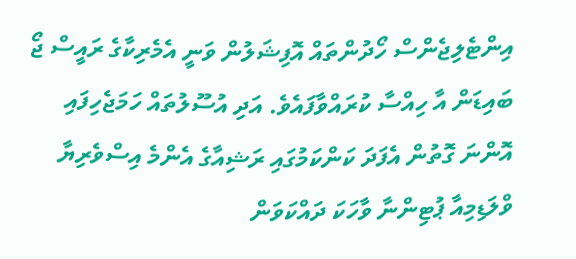އިންޓެލިޖެންސް ހޯދުންތައް އޮފިޝަލުން ވަނީ އެމެރިކާގެ ރައީސް ޖޯ ބައިޑަން އާ ހިއްސާ ކުރައްވާފައެވެ. އަދި އުސޫލުތައް ހަމަޖެހިފައި އޮންނަ ގޮތުން އެފަދަ ކަންކަމުގައި ރަޝިއާގެ އެންމެ އިސްވެރިޔާ ވްލަޑިމިއާ ޕުޓިންނާ ވާހަކަ ދައްކަވަން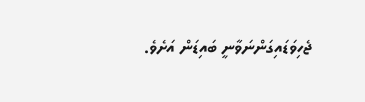ޖެހިވަޑައިގަންނަވާނީ ބައިޑަން އަށެވެ.